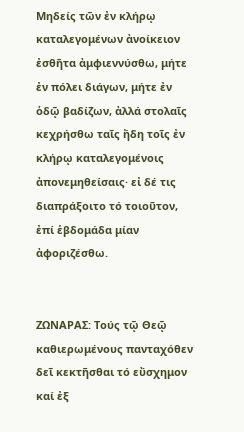Μηδείς τῶν ἐν κλήρῳ καταλεγομένων ἀνοίκειον ἐσθῆτα ἀμφιεννύσθω, μήτε ἐν πόλει διάγων, μήτε ἐν ὁδῷ βαδίζων, ἀλλά στολαῖς κεχρήσθω ταῖς ἤδη τοῖς ἐν κλήρῳ καταλεγομένοις ἀπονεμηθείσαις· εἰ δέ τις διαπράξοιτο τό τοιοῦτον, ἐπί ἑβδομάδα μίαν ἀφοριζέσθω.


ΖΩΝΑΡΑΣ: Τούς τῷ Θεῷ καθιερωμένους πανταχόθεν δεῖ κεκτῆσθαι τό εὔσχημον καί ἐξ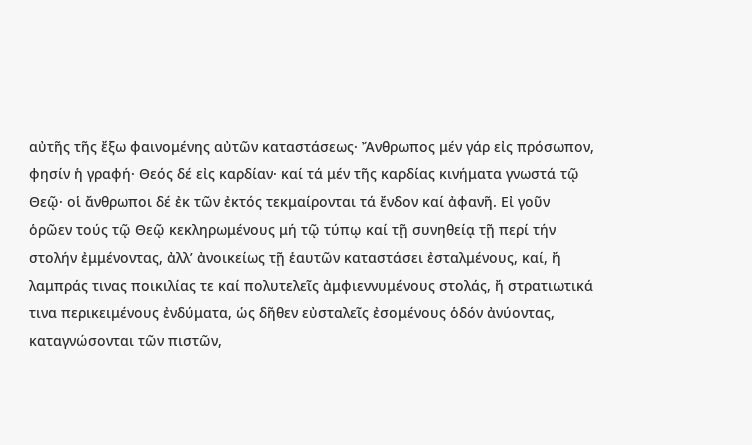αὐτῆς τῆς ἔξω φαινομένης αὐτῶν καταστάσεως· Ἄνθρωπος μέν γάρ εἰς πρόσωπον, φησίν ἡ γραφή· Θεός δέ εἰς καρδίαν· καί τά μέν τῆς καρδίας κινήματα γνωστά τῷ Θεῷ· οἱ ἄνθρωποι δέ ἐκ τῶν ἐκτός τεκμαίρονται τά ἔνδον καί ἀφανῆ. Εἰ γοῦν ὁρῶεν τούς τῷ Θεῷ κεκληρωμένους μή τῷ τύπῳ καί τῇ συνηθείᾳ τῇ περί τήν στολήν ἐμμένοντας, ἀλλ’ ἀνοικείως τῇ ἑαυτῶν καταστάσει ἐσταλμένους, καί, ἤ λαμπράς τινας ποικιλίας τε καί πολυτελεῖς ἀμφιεννυμένους στολάς, ἤ στρατιωτικά τινα περικειμένους ἐνδύματα, ὡς δῆθεν εὐσταλεῖς ἐσομένους ὁδόν ἀνύοντας, καταγνώσονται τῶν πιστῶν,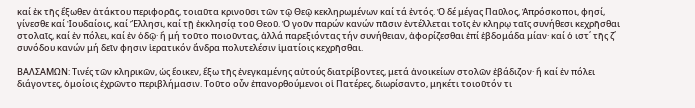καί ἐκ τῆς ἔξωθεν ἀτάκτου περιφορᾶς, τοιαῦτα κρινοῦσι τῶν τῷ Θεῷ κεκληρωμένων καί τά ἐντός. Ὁ δέ μέγας Παῦλος, Ἀπρόσκοποι, φησί, γίνεσθε καί Ἰουδαίοις, καί Ἕλλησι, καί τῇ ἐκκλησίᾳ τοῦ Θεοῦ. Ὁ γοῦν παρών κανών πᾶσιν ἐντέλλεται τοῖς ἐν κληρῳ ταῖς συνήθεσι κεχρῆσθαι στολαῖς, καί ἐν πόλει, καί ἐν ὁδῷ· ἤ μή τοῦτο ποιοῦντας, ἀλλά παρεξιόντας τήν συνήθειαν, ἀφορίζεσθαι ἐπί ἑβδομάδα μίαν· καί ὁ ιστ΄ τῆς ζ΄ συνόδου κανών μή δεῖν φησιν ἱερατικόν ἄνδρα πολυτελέσιν ἱματίοις κεχρῆσθαι.

ΒΑΛΣΑΜΩΝ: Τινές τῶν κληρικῶν, ὡς ἔοικεν, ἔξω τῆς ἐνεγκαμένης αὐτούς διατρίβοντες, μετά ἀνοικείων στολῶν ἐβάδιζον· ἤ καί ἐν πόλει διάγοντες, ὁμοίοις ἐχρῶντο περιβλήμασιν. Τοῦτο οὖν ἐπανορθούμενοι οἱ Πατέρες, διωρίσαντο, μηκέτι τοιοῦτόν τι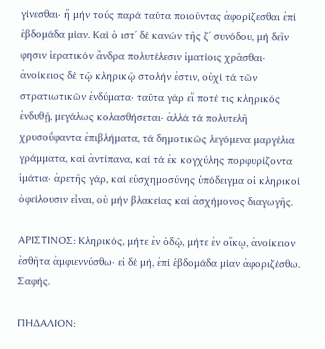γίνεσθαι· ἤ μήν τούς παρά ταῦτα ποιοῦντας ἀφορίζεσθαι ἐπί ἑβδομάδα μίαν. Καί ὁ ιστ΄ δέ κανών τῆς ζ΄ συνόδου, μή δεῖν φησιν ἱερατικόν ἄνδρα πολυτέλεσιν ἱματίοις χρᾶσθαι· ἀνοίκειος δέ τῷ κληρικῷ στολήν ἐστιν, οὐχί τά τῶν στρατιωτικῶν ἐνδύματα· ταῦτα γάρ εἴ ποτέ τις κληρικός ἐνδυθῇ, μεγάλως κολασθήσεται· ἀλλά τά πολυτελῆ χρυσοΰφαντα ἐπιβλήματα, τά δημοτικῶς λεγόμενα μαργέλια γράμματα, καί ἀντίπανα, καί τά ἐκ κογχύλης πορφυρίζοντα ἱμάτια· ἀρετῆς γάρ, καί εὐσχημοσύνης ὑπόδειγμα οἱ κληρικοί ὀφείλουσιν εἶναι, οὐ μήν βλακείας καί ἀσχήμονος διαγωγῆς.

ΑΡΙΣΤΙΝΟΣ: Κληρικός, μήτε ἐν ὁδῷ, μήτε ἐν οἴκῳ, ἀνοίκειον ἐσθῆτα ἀμφιεννύσθω· εἰ δέ μή, ἐπί ἑβδομάδα μίαν ἀφοριζέσθω. Σαφής.

ΠΗΔΑΛΙΟΝ: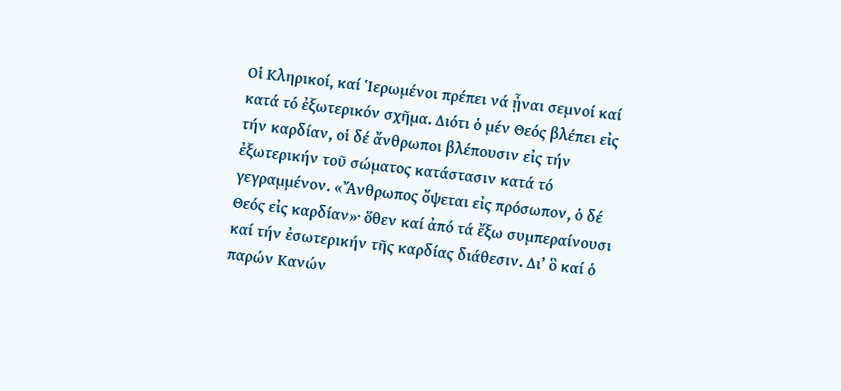Οἱ Κληρικοί, καί Ἱερωμένοι πρέπει νά ᾖναι σεμνοί καί κατά τό ἐξωτερικόν σχῆμα. Διότι ὁ μέν Θεός βλέπει εἰς τήν καρδίαν, οἱ δέ ἄνθρωποι βλέπουσιν εἰς τήν ἐξωτερικήν τοῦ σώματος κατάστασιν κατά τό γεγραμμένον. «Ἄνθρωπος ὄψεται εἰς πρόσωπον, ὁ δέ Θεός εἰς καρδίαν»∙ ὅθεν καί ἀπό τά ἔξω συμπεραίνουσι καί τήν ἐσωτερικήν τῆς καρδίας διάθεσιν. Δι’ ὃ καί ὁ παρών Κανών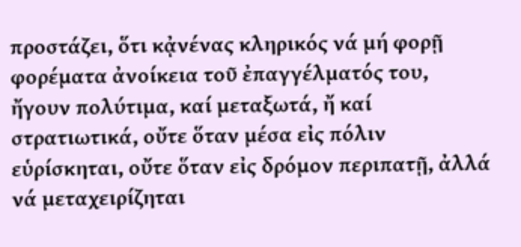προστάζει, ὅτι κᾀνένας κληρικός νά μή φορῇ φορέματα ἀνοίκεια τοῦ ἐπαγγέλματός του, ἤγουν πολύτιμα, καί μεταξωτά, ἤ καί στρατιωτικά, οὔτε ὅταν μέσα εἰς πόλιν εὑρίσκηται, οὔτε ὅταν εἰς δρόμον περιπατῇ, ἀλλά νά μεταχειρίζηται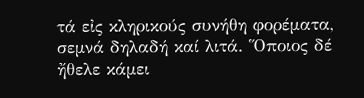τά εἰς κληρικούς συνήθη φορέματα, σεμνά δηλαδή καί λιτά. Ὅποιος δέ ἤθελε κάμει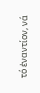τό ἐναντίον, νά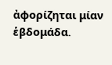ἀφορίζηται μίαν ἑβδομάδα.